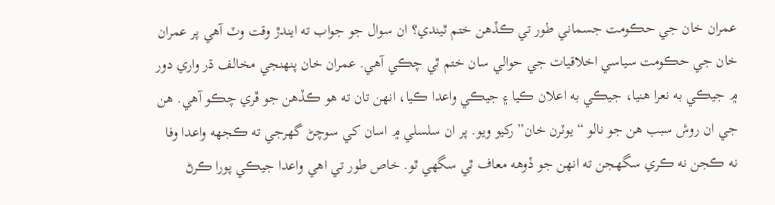عمران خان جي حڪومت جسماني طور تي ڪڏهن ختم ٿيندي؟ ان سوال جو جواب ته ايندڙ وقت وٽ آهي پر عمران خان جي حڪومت سياسي اخلاقيات جي حوالي سان ختم ٿي چڪي آهي. عمران خان پنهنجي مخالف ڌر واري دور ۾ جيڪي به نعرا هنيا، جيڪي به اعلان ڪيا ۽ جيڪي واعدا ڪيا، انهن تان ته هو ڪڏهن جو ڦري چڪو آهي. هن جي ان روش سبب هن جو نالو “يوٽرن خان” رکيو ويو. پر ان سلسلي ۾ اسان کي سوچڻ گهرجي ته ڪجهه واعدا وفا نه ڪجن نه ڪري سگهجن ته انهن جو ڏوهه معاف ٿي سگهي ٿو. خاص طور تي اهي واعدا جيڪي پورا ڪرڻ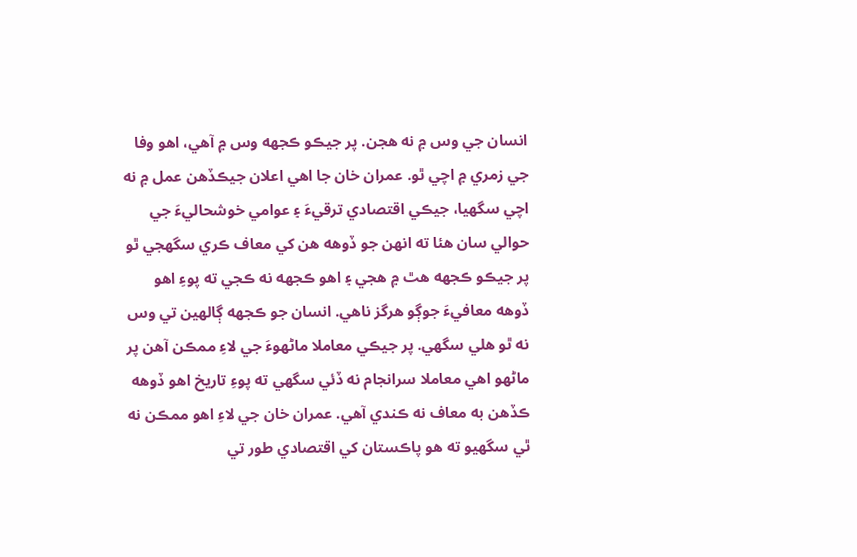انسان جي وس ۾ نه هجن. پر جيڪو ڪجهه وس ۾ آهي، اهو وفا جي زمري ۾ اچي ٿو. عمران خان جا اهي اعلان جيڪڏهن عمل ۾ نه اچي سگهيا، جيڪي اقتصادي ترقيءَ ۽ عوامي خوشحاليءَ جي حوالي سان هئا ته انهن جو ڏوهه هن کي معاف ڪري سگهجي ٿو پر جيڪو ڪجهه هٿ ۾ هجي ۽ اهو ڪجهه نه ڪجي ته پوءِ اهو ڏوهه معافيءَ جوڳو هرگز ناهي. انسان جو ڪجهه ڳالهين تي وس نه ٿو هلي سگهي. پر جيڪي معاملا ماڻهوءَ جي لاءِ ممڪن آهن پر ماڻهو اهي معاملا سرانجام نه ڏئي سگهي ته پوءِ تاريخ اهو ڏوهه ڪڏهن به معاف نه ڪندي آهي. عمران خان جي لاءِ اهو ممڪن نه ٿي سگهيو ته هو پاڪستان کي اقتصادي طور تي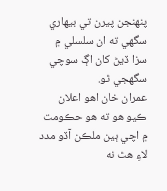پنهنجن پيرن تي بيهاري سگهي ته ان سلسلي ۾ سزا ڏيڻ کان اڳ سوچي سگهجي ٿو.
عمران خان اهو اعلان ڪيو هو ته هو حڪومت ۾ اچي ٻين ملڪن آڏو مدد لاءِ هٿ نه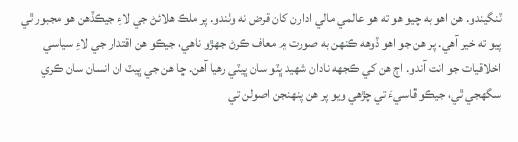ٽنگيندو. هن اهو به چيو هو ته هو عالمي مالي ادارن کان قرض نه وٺندو. پر ملڪ هلائڻ جي لاءِ جيڪڏهن هو مجبور ٿي پيو ته خير آهي. پر هن جو اهو ڏوهه ڪنهن به صورت ۾ معاف ڪرڻ جهڙو ناهي، جيڪو هن اقتدار جي لاءِ سياسي اخلاقيات جو انت آندو. اڄ هن کي ڪجهه نادان شهيد ڀٽو سان ڀيٽي رهيا آهن. ڇا هن جي ڀيٽ ان انسان سان ڪري سگهجي ٿي، جيڪو ڦاسيءَ تي چڙهي ويو پر هن پنهنجن اصولن تي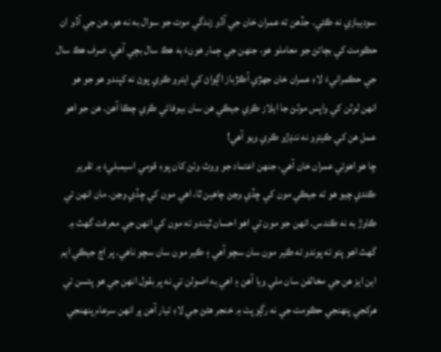سوديبازي نه ڪئي. جڏهن ته عمران خان جي آڏو زندگي موت جو سوال به نه هو. هن جي آڏو ان حڪومت کي بچائڻ جو معاملو هو، جنهن جي ڄمار هونءَ به هڪ سال بچي آهي. صرف هڪ سال جي حڪمرانيءَ لاءِ عمران خان جهڙي آڪڙباز اڳواڻ کي ايترو ڪري پوڻ نه کپندو هو جو هو انهن لوٽن کي واپس موٽڻ جا ايلاز ڪري جيڪي هن سان بيوفائي ڪري چڪا آهن. هن جو اهو عمل هن کي ڪيترو نه ننڍڙو ڪري ويو آهي!
ڇا هو اهوئي عمران خان آهي، جنهن اعتماد جو ووٽ وٺڻ کان پوءِ قومي اسيمبليءَ ۾ تقرير ڪندي چيو هو ته جيڪي مون کي ڇڏي وڃڻ چاهين ٿا، اهي مون کي ڇڏي وڃن. مان انهن تي ڪاوڙ به نه ڪندس. انهن جو مون تي اهو احسان ٿيندو ته مون کي انهن جي معرفت گهٽ ۾ گهٽ اهو پتو ته پوندو ته ڪير مون سان سچو آهي ۽ ڪير مون سان سچو ناهي. پر اڄ جيڪي ايم اين ايز هن جي مخالفن سان ملي ويا آهن ۽ اهي به اصولن تي نه پر بقول انهن جي هو پئسن تي هرکجي پنهنجي حڪومت جي نه رڳو پٺ ۾ خنجر هڻڻ جي لاءِ تيار آهن پر انهن سرعام پنهنجي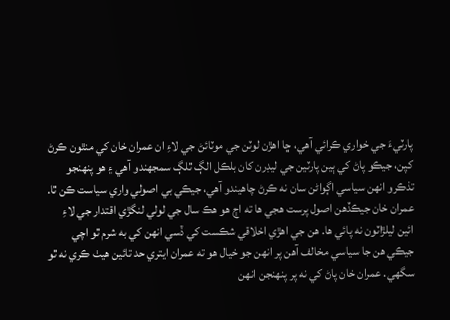پارٽيءَ جي خواري ڪرائي آهي، ڇا اهڙن لوٽن جي موٽائڻ جي لاءِ ان عمران خان کي منٿون ڪرڻ کپن، جيڪو پاڻ کي ٻين پارٽين جي ليڊرن کان بلڪل الڳ ٿلڳ سمجهندو آهي ۽ هو پنهنجو تذڪرو انهن سياسي اڳواڻن سان نه ڪرڻ چاهيندو آهي، جيڪي بي اصولي واري سياست ڪن ٿا.
عمران خان جيڪڏهن اصول پرست هجي ها ته اڄ هو هڪ سال جي لولي لنگڙي اقتدار جي لاءِ ائين ليلڙاٽون نه پائي ها. هن جي اهڙي اخلاقي شڪست کي ڏسي انهن کي به شرم ٿو اچي جيڪي هن جا سياسي مخالف آهن پر انهن جو خيال هو ته عمران ايتري حد تائين هيٺ ڪري نه ٿو سگهي. عمران خان پاڻ کي نه پر پنهنجن انهن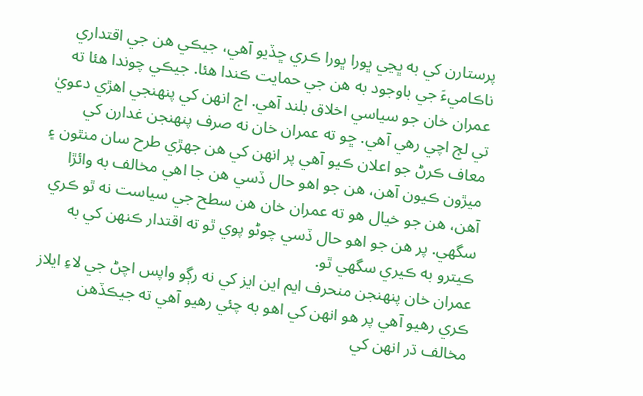پرستارن کي به ڀڃي ڀورا ڀورا ڪري ڇڏيو آهي، جيڪي هن جي اقتداري ناڪاميءَ جي باوجود به هن جي حمايت ڪندا هئا. جيڪي چوندا هئا ته عمران خان جو سياسي اخلاق بلند آهي. اڄ انهن کي پنهنجي اهڙي دعويٰ تي لڄ اچي رهي آهي. ڇو ته عمران خان نه صرف پنهنجن غدارن کي معاف ڪرڻ جو اعلان ڪيو آهي پر انهن کي هن جهڙي طرح سان منٿون ۽ ميڙون ڪيون آهن، هن جو اهو حال ڏسي هن جا اهي مخالف به وائڙا آهن، هن جو خيال هو ته عمران خان هن سطح جي سياست نه ٿو ڪري سگهي. پر هن جو اهو حال ڏسي چوڻو پوي ٿو ته اقتدار ڪنهن کي به ڪيترو به ڪيري سگهي ٿو.
عمران خان پنهنجن منحرف ايم اين ايز کي نه رڳو واپس اچڻ جي لاءِ ايلاز ڪري رهيو آهي پر هو انهن کي اهو به چئي رهيو آهي ته جيڪڏهن مخالف ڌر انهن کي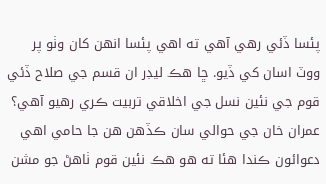پئسا ڏئي رهي آهي ته اهي پئسا انهن کان وٺو پر ووٽ اسان کي ڏيو. ڇا هڪ ليڊر ان قسم جي صلاح ڏئي قوم جي نئين نسل جي اخلاقي تربيت ڪري رهيو آهي؟ عمران خان جي حوالي سان ڪڏهن هن جا حامي اهي دعوائون ڪندا هئا ته هو هڪ نئين قوم ٺاهڻ جو مشن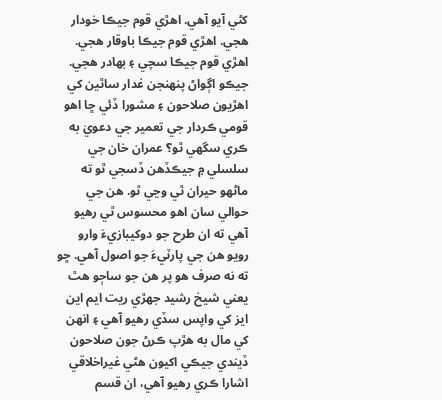کڻي آيو آهي. اهڙي قوم جيڪا خودار هجي. اهڙي قوم جيڪا باوقار هجي. اهڙي قوم جيڪا سچي ۽ بهادر هجي. جيڪو اڳواڻ پنهنجن غدار ساٿين کي اهڙيون صلاحون ۽ مشورا ڏئي ڇا اهو قومي ڪردار جي تعمير جي دعويٰ به ڪري سگهي ٿو؟ عمران خان جي سلسلي ۾ جيڪڏهن ڏسجي ٿو ته ماڻهو حيران ٿي وڃي ٿو. هن جي حوالي سان اهو محسوس ٿي رهيو آهي ته ان طرح جو دوکيبازيءَ وارو رويو هن جي پارٽيءَ جو اصول آهي. ڇو ته نه صرف هو پر هن جو ساڄو هٿ يعني شيخ رشيد جهڙي ريت ايم اين ايز کي واپس سڏي رهيو آهي ۽ انهن کي مال به هڙپ ڪرڻ جون صلاحون ڏيندي جيڪي اکيون هڻي غيراخلاقي اشارا ڪري رهيو آهي، ان قسم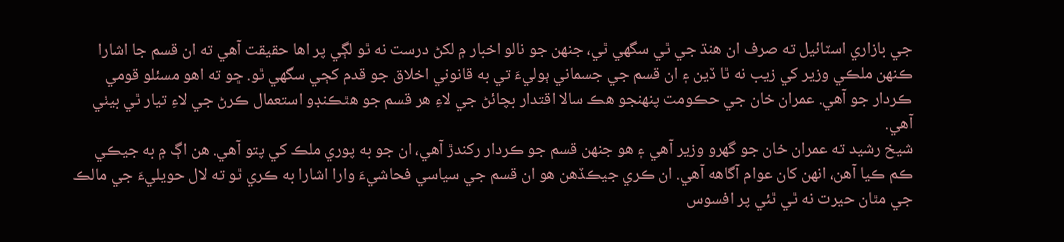جي بازاري اسٽائيل ته صرف ان هنڌ جي ٿي سگهي ٿي، جنهن جو نالو اخبار ۾ لکڻ درست نه ٿو لڳي پر اها حقيقت آهي ته ان قسم جا اشارا ڪنهن ملڪي وزير کي زيب نه ٿا ڏين ۽ ان قسم جي جسماني ٻوليءَ تي به قانوني اخلاق جو قدم کڄي سگهي ٿو. ڇو ته اهو مسئلو قومي ڪردار جو آهي. عمران خان جي حڪومت پنهنجو هڪ سالا اقتدار بچائڻ جي لاءِ هر قسم جو هٿڪنڊو استعمال ڪرڻ جي لاءِ تيار ٿي بيٺي آهي.
شيخ رشيد ته عمران خان جو گهرو وزير آهي ۽ هو جنهن قسم جو ڪردار رکندڙ آهي، ان جو به پوري ملڪ کي پتو آهي. هن اڳ ۾ به جيڪي ڪم ڪيا آهن، انهن کان عوام آگاهه آهي. ان ڪري جيڪڏهن هو ان قسم جي سياسي فحاشيءَ وارا اشارا به ڪري ٿو ته لال حويليءَ جي مالڪ جي مٿان حيرت نه ٿي ٿئي پر افسوس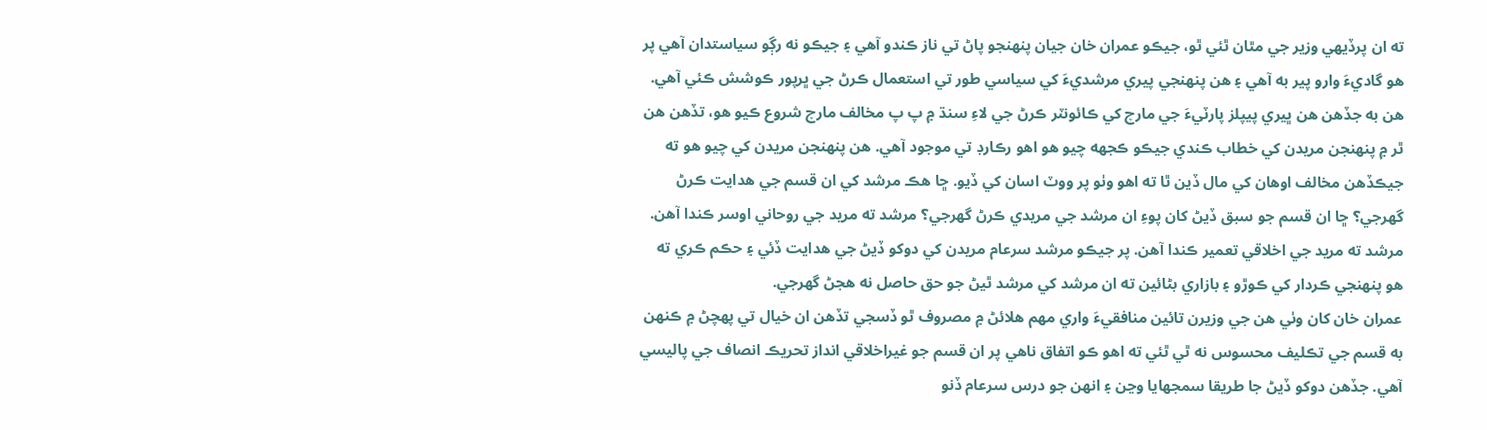ته ان پرڏيهي وزير جي مٿان ٿئي ٿو، جيڪو عمران خان جيان پنهنجو پاڻ تي ناز ڪندو آهي ۽ جيڪو نه رڳو سياستدان آهي پر هو گاديءَ وارو پير به آهي ۽ هن پنهنجي پيري مرشديءَ کي سياسي طور تي استعمال ڪرڻ جي ڀرپور ڪوشش ڪئي آهي. هن به جڏهن هن ڀيري پيپلز پارٽيءَ جي مارچ کي ڪائونٽر ڪرڻ جي لاءِ سنڌ ۾ پ پ مخالف مارچ شروع ڪيو هو، تڏهن هن ٿر ۾ پنهنجن مريدن کي خطاب ڪندي جيڪو ڪجهه چيو هو اهو رڪارڊ تي موجود آهي. هن پنهنجن مريدن کي چيو هو ته جيڪڏهن مخالف اوهان کي مال ڏين ٿا ته اهو وٺو پر ووٽ اسان کي ڏيو. ڇا هڪ مرشد کي ان قسم جي هدايت ڪرڻ گهرجي؟ ڇا ان قسم جو سبق ڏيڻ کان پوءِ ان مرشد جي مريدي ڪرڻ گهرجي؟ مرشد ته مريد جي روحاني اوسر ڪندا آهن. مرشد ته مريد جي اخلاقي تعمير ڪندا آهن. پر جيڪو مرشد سرعام مريدن کي دوکو ڏيڻ جي هدايت ڏئي ۽ حڪم ڪري ته هو پنهنجي ڪردار کي ڪوڙو ۽ بازاري بڻائين ته ان مرشد کي مرشد ٿيڻ جو حق حاصل نه هجڻ گهرجي.
عمران خان کان وٺي هن جي وزيرن تائين منافقيءَ واري مهم هلائڻ ۾ مصروف ٿو ڏسجي تڏهن ان خيال تي پهچڻ ۾ ڪنهن به قسم جي تڪليف محسوس نه ٿي ٿئي ته اهو ڪو اتفاق ناهي پر ان قسم جو غيراخلاقي انداز تحريڪ انصاف جي پاليسي آهي. جڏهن دوکو ڏيڻ جا طريقا سمجهايا وڃن ۽ انهن جو درس سرعام ڏنو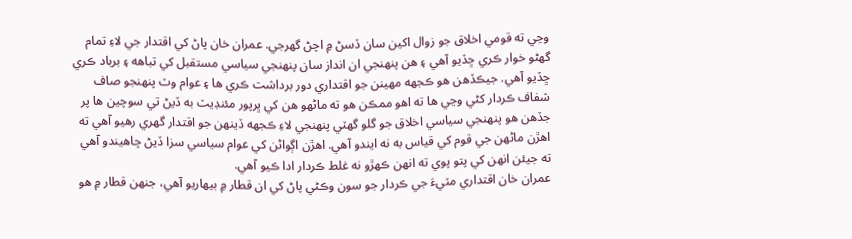وڃي ته قومي اخلاق جو زوال اکين سان ڏسڻ ۾ اچڻ گهرجي. عمران خان پاڻ کي اقتدار جي لاءِ تمام گهڻو خوار ڪري ڇڏيو آهي ۽ هن پنهنجي ان انداز سان پنهنجي سياسي مستقبل کي تباهه ۽ برباد ڪري ڇڏيو آهي. جيڪڏهن هو ڪجهه مهينن جو اقتداري دور برداشت ڪري ها ۽ عوام وٽ پنهنجو صاف شفاف ڪردار کڻي وڃي ها ته اهو ممڪن هو ته ماڻهو هن کي ڀرپور مئنڊيٽ به ڏيڻ تي سوچين ها پر جڏهن هو پنهنجي سياسي اخلاق جو گلو گهٽي پنهنجي لاءِ ڪجهه ڏينهن جو اقتدار گهري رهيو آهي ته اهڙن ماڻهن جي قوم کي قياس به نه ايندو آهي. اهڙن اڳواڻن کي عوام سياسي سزا ڏيڻ چاهيندو آهي ته جيئن انهن کي پتو پوي ته انهن ڪهڙو نه غلط ڪردار ادا ڪيو آهي.
عمران خان اقتداري مٽيءَ جي ڪردار جو سون وڪڻي پاڻ کي ان قطار ۾ بيهاريو آهي، جنهن قطار ۾ هو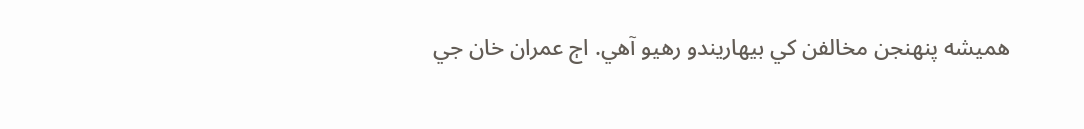هميشه پنهنجن مخالفن کي بيهاريندو رهيو آهي. اڄ عمران خان جي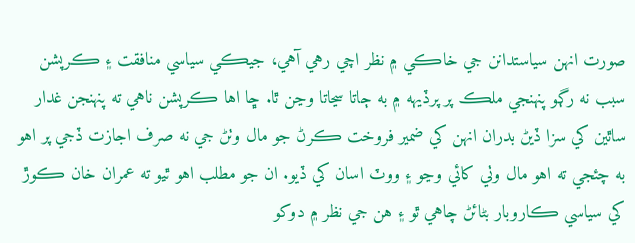صورت انهن سياستدانن جي خاڪي ۾ نظر اچي رهي آهي، جيڪي سياسي منافقت ۽ ڪرپشن سبب نه رڳو پنهنجي ملڪ پر پرڏيهه ۾ به ڄاتا سڃاتا وڃن ٿا. ڇا اها ڪرپشن ناهي ته پنهنجن غدار ساٿين کي سزا ڏيڻ بدران انهن کي ضمير فروخت ڪرڻ جو مال وٺڻ جي نه صرف اجازت ڏجي پر اهو به چئجي ته اهو مال وٺي کائي وڃو ۽ ووٽ اسان کي ڏيو. ان جو مطلب اهو ٿيو ته عمران خان ڪوڙ کي سياسي ڪاروبار بڻائڻ چاهي ٿو ۽ هن جي نظر ۾ دوکو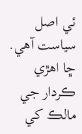ئي اصل سياست آهي. ڇا اهڙي ڪردار جي مالڪ کي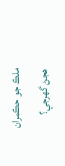ملڪ جو حڪمران هجڻ گهرجي؟